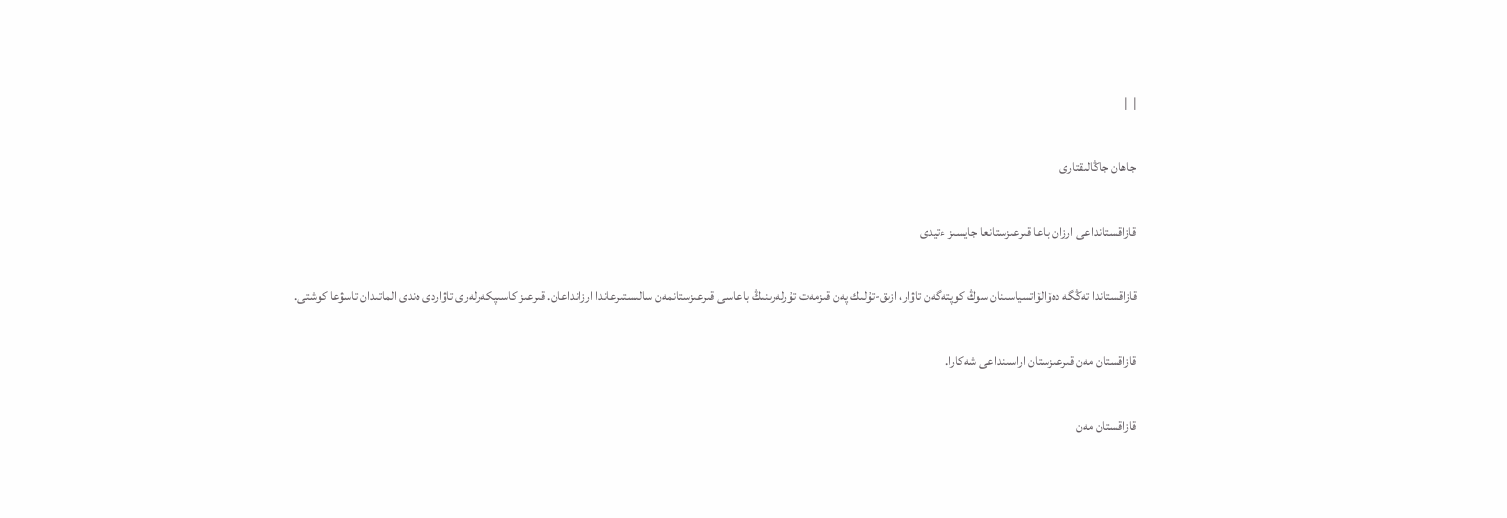|  |

جاھان جاڭالىقتارى

قازاقستانداعى ارزان باعا قىرعىزستانعا جايسىز ءتيدى

قازاقستاندا تەڭگە دەۆالۆاتسياسىنان سوڭ كوپتەگەن تاۋار، ازىق-تۇلىك پەن قىزمەت تۇرلەرىنىڭ باعاسى قىرعىزستانمەن سالىستىرعاندا ارزانداعان. قىرعىز كاسىپكەرلەرى تاۋاردى ەندى الماتىدان تاسۋعا كوشتى.

قازاقستان مەن قىرعىزستان اراسىنداعى شەكارا.

قازاقستان مەن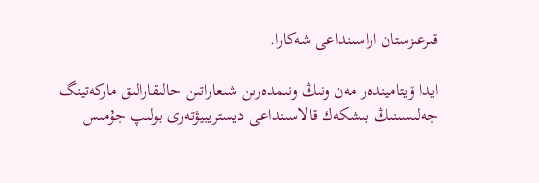قىرعىزستان اراسىنداعى شەكارا.

ايدا ۆيتاميندەر مەن ونىڭ ونىمدەرىن شىعاراتىن حالىقارالىق ماركەتينگ جەلىسىنىڭ بىشكەك قالاسىنداعى ديستريبيۋتەرى بولىپ جۇمىس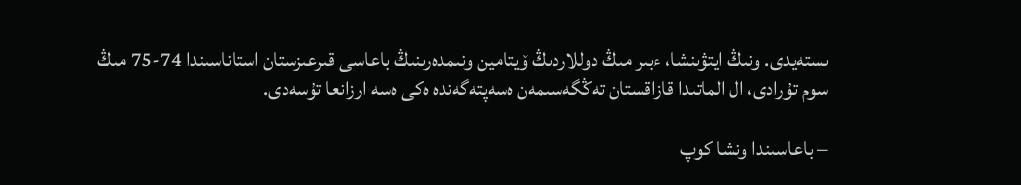ىستەيدى. ونىڭ ايتۋىنشا، ءبىر مىڭ دوللاردىڭ ۆيتامين ونىمدەرىنىڭ باعاسى قىرعىزستان استاناسىندا 74-75 مىڭ سوم تۇرادى، ال الماتىدا قازاقستان تەڭگەسىمەن ەسەپتەگەندە ەكى ەسە ارزانعا تۇسەدى.

– باعاسىندا ونشا كوپ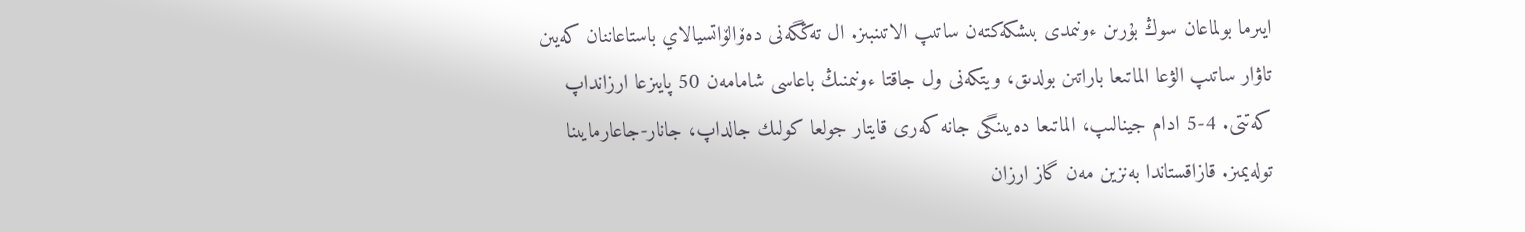ايىرما بولماعان سوڭ بۇرىن ءونىمدى بىشكەكتەن ساتىپ الاتىنبىز. ال تەڭگەنى دەۆالۆاتسيالاي باستاعاننان كەيىن تاۋار ساتىپ الۋعا الماتىعا باراتىن بولدىق، ويتكەنى ول جاقتا ءونىمنىڭ باعاسى شامامەن 50 پايىزعا ارزانداپ كەتتى. 4-5 ادام جينالىپ، الماتىعا دەيىنگى جانە كەرى قايتار جولعا كولىك جالداپ، جانار-جاعارمايىنا تولەيمىز. قازاقستاندا بەنزين مەن گاز ارزان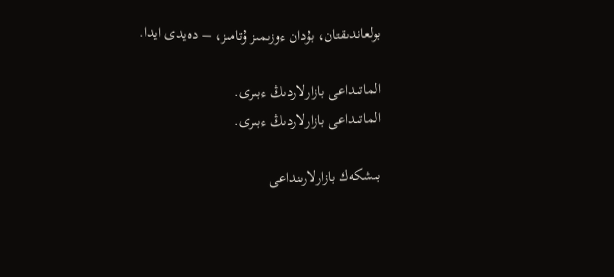بولعاندىقتان، بۇدان ءوزىمىز ۇتامىز، – دەيدى ايدا.

الماتىداعى بازارلاردىڭ ءبىرى.
الماتىداعى بازارلاردىڭ ءبىرى.

بىشكەك بازارلارىنداعى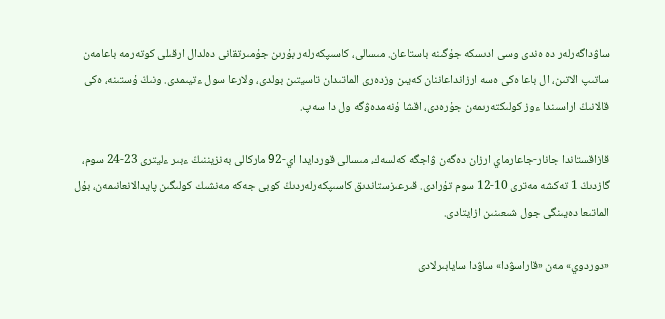ساۋداگەرلەر دە ەندى وسى ادىسكە جۇگىنە باستاعان. مىسالى، كاسىپكەرلەر بۇرىن جۇمىرتقانى دەلدال ارقىلى كوتەرمە باعامەن ساتىپ الاتىن، ال باعا ەكى ەسە ارزانداعاننان كەيىن وزدەرى الماتىدان تاسيتىن بولدى، ولارعا سول ءتيىمدى. ونىڭ ۇستىنە، ەكى قالانىڭ اراسىندا ءوز كولىكتەرىمەن جۇرەدى، اقشا ۇنەمدەۋگە ول دا سەپ.

قازاقستاندا جانار-جاعارماي ارزان دەگەن ۋاجگە كەلسەك، مىسالى قوردايدا اي-92 ماركالى بەنزيننىڭ ءبىر ءليترى 23-24 سوم، گازدىڭ 1 تەكشە مەترى 10-12 سوم تۇرادى. قىرعىزستاندىق كاسىپكەرلەردىڭ كوبى جەكە مەنشىك كولىگىن پايدالانعانىمەن، بۇل الماتىعا دەيىنگى جول شىعىنىن ازايتادى.

«دوردوي» مەن «قاراسۋدا» ساۋدا سايابىرلادى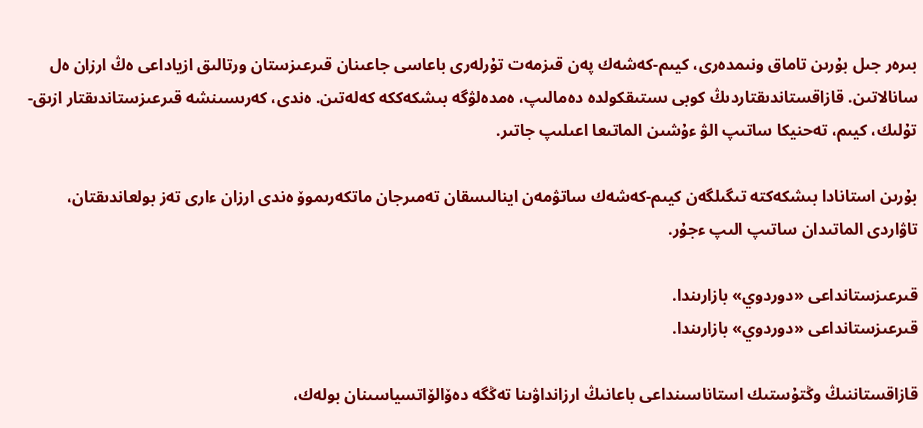بىرەر جىل بۇرىن تاماق ونىمدەرى، كيىم-كەشەك پەن قىزمەت تۇرلەرى باعاسى جاعىنان قىرعىزستان ورتالىق ازياداعى ەڭ ارزان ەل سانالاتىن. قازاقستاندىقتاردىڭ كوبى ىستىقكولدە دەمالىپ، ەمدەلۋگە بىشكەككە كەلەتىن. ەندى، كەرىسىنشە قىرعىزستاندىقتار ازىق-تۇلىك، كيىم، تەحنيكا ساتىپ الۋ ءۇشىن الماتىعا اعىلىپ جاتىر.

بۇرىن استانادا بىشكەكتە تىگىلگەن كيىم-كەشەك ساتۋمەن اينالىسقان تەمىرجان ماتكەرىموۆ ەندى ارزان ءارى تەز بولعاندىقتان، تاۋاردى الماتىدان ساتىپ الىپ ءجۇر.

قىرعىزستانداعى «دوردوي» بازارىندا.
قىرعىزستانداعى «دوردوي» بازارىندا.

قازاقستاننىڭ وڭتۇستىك استاناسىنداعى باعانىڭ ارزانداۋىنا تەڭگە دەۆالۆاتسياسىنان بولەك،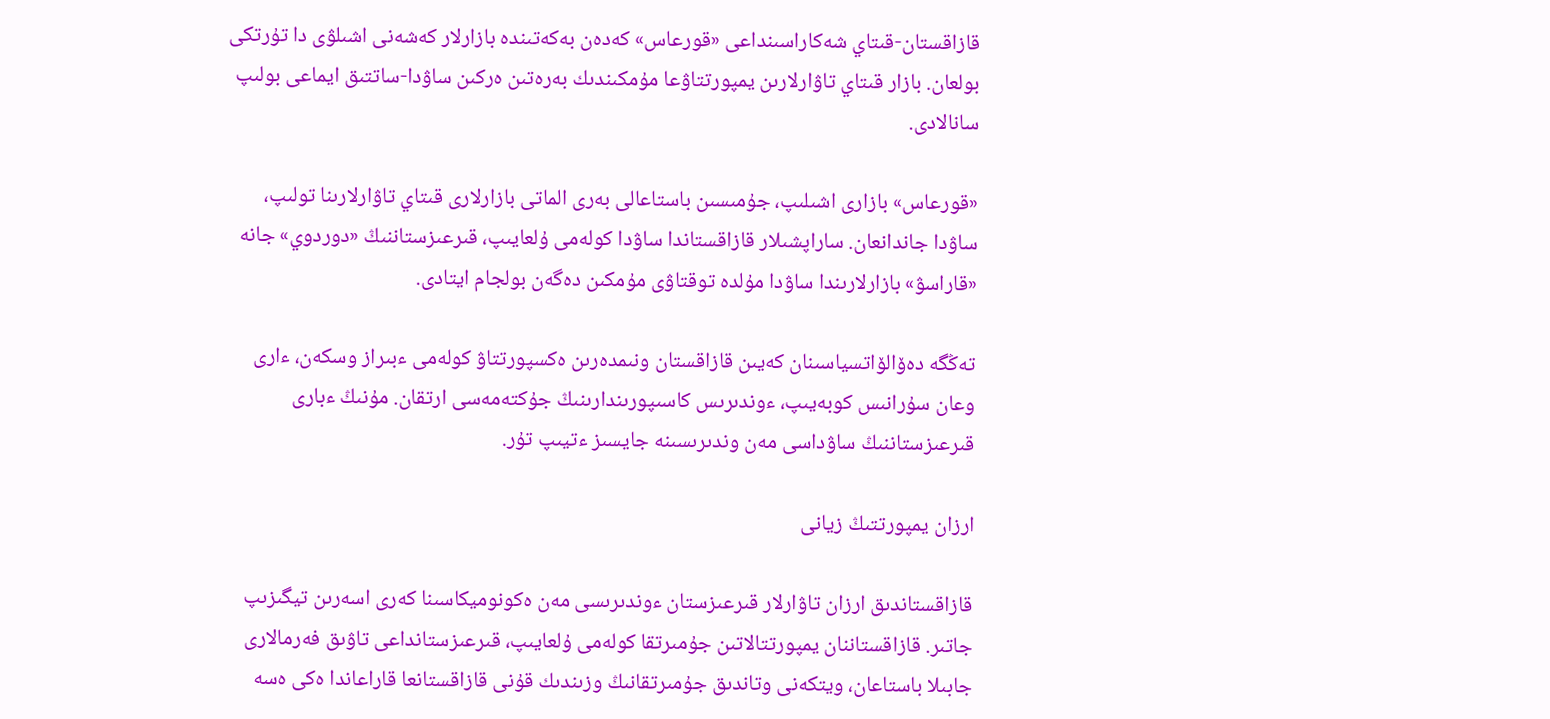قازاقستان-قىتاي شەكاراسىنداعى «قورعاس» كەدەن بەكەتىندە بازارلار كەشەنى اشىلۋى دا تۇرتكى بولعان. بازار قىتاي تاۋارلارىن يمپورتتاۋعا مۇمكىندىك بەرەتىن ەركىن ساۋدا-ساتتىق ايماعى بولىپ سانالادى.

«قورعاس» بازارى اشىلىپ، جۇمىسىن باستاعالى بەرى الماتى بازارلارى قىتاي تاۋارلارىنا تولىپ، ساۋدا جاندانعان. ساراپشىلار قازاقستاندا ساۋدا كولەمى ۇلعايىپ، قىرعىزستاننىڭ «دوردوي» جانە «قاراسۋ» بازارلارىندا ساۋدا مۇلدە توقتاۋى مۇمكىن دەگەن بولجام ايتادى.

تەڭگە دەۆالۆاتسياسىنان كەيىن قازاقستان ونىمدەرىن ەكسپورتتاۋ كولەمى ءبىراز وسكەن، ءارى وعان سۇرانىس كوبەيىپ، ءوندىرىس كاسىپورىندارىنىڭ جۇكتەمەسى ارتقان. مۇنىڭ ءبارى قىرعىزستاننىڭ ساۋداسى مەن وندىرىسىنە جايسىز ءتيىپ تۇر.

ارزان يمپورتتىڭ زيانى

قازاقستاندىق ارزان تاۋارلار قىرعىزستان ءوندىرىسى مەن ەكونوميكاسىنا كەرى اسەرىن تيگىزىپ جاتىر. قازاقستاننان يمپورتتالاتىن جۇمىرتقا كولەمى ۇلعايىپ، قىرعىزستانداعى تاۋىق فەرمالارى جابىلا باستاعان، ويتكەنى وتاندىق جۇمىرتقانىڭ وزىندىك قۇنى قازاقستانعا قاراعاندا ەكى ەسە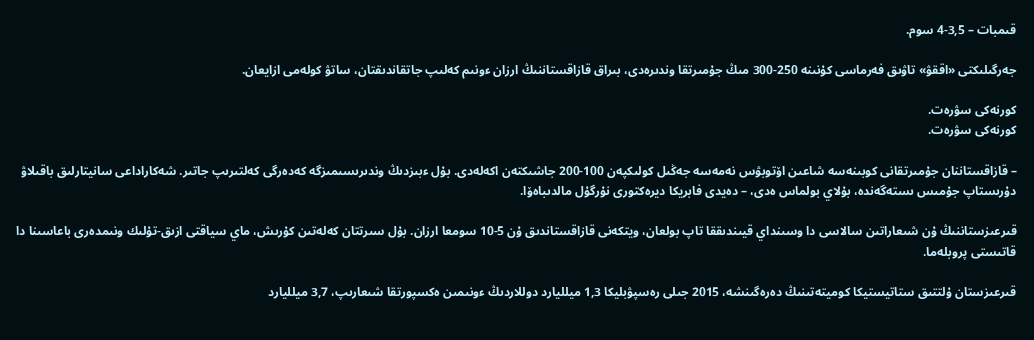قىمبات – 3,5-4 سوم.

جەرگىلىكتى «اققۋ» تاۋىق فەرماسى كۇنىنە 250-300 مىڭ جۇمىرتقا وندىرەدى، بىراق قازاقستاننىڭ ارزان ءونىم كەلىپ جاتقاندىقتان، ساتۋ كولەمى ازايعان.

كورنەكى سۋرەت.
كورنەكى سۋرەت.

– قازاقستاننان جۇمىرتقانى كوبىنەسە شاعىن اۆتوبۋس نەمەسە جەڭىل كولىكپەن 100-200 جاشىكتەن اكەلەدى. بۇل ءبىزدىڭ وندىرىسىمىزگە كەدەرگى كەلتىرىپ جاتىر. شەكاراداعى سانيتارلىق باقىلاۋ دۇرىستاپ جۇمىس ىستەگەندە، بۇلاي بولماس ەدى، – دەيدى فابريكا ديرەكتورى نۇرگۇل مالدىباەۆا.

قىرعىزستاننىڭ ۇن شىعاراتىن سالاسى دا وسىنداي قيىندىققا تاپ بولعان، ويتكەنى قازاقستاندىق ۇن 5-10 سومعا ارزان. بۇل سىرتتان كەلەتىن كۇرىش، ماي سياقتى ازىق-تۇلىك ونىمدەرى باعاسىنا دا قاتىستى پروبلەما.

قىرعىزستان ۇلتتىق ستاتيستيكا كوميتەتىنىڭ دەرەگىنشە، 2015 جىلى رەسپۋبليكا 1,3 ميلليارد دوللاردىڭ ءونىمىن ەكسپورتقا شىعارىپ، 3,7 ميلليارد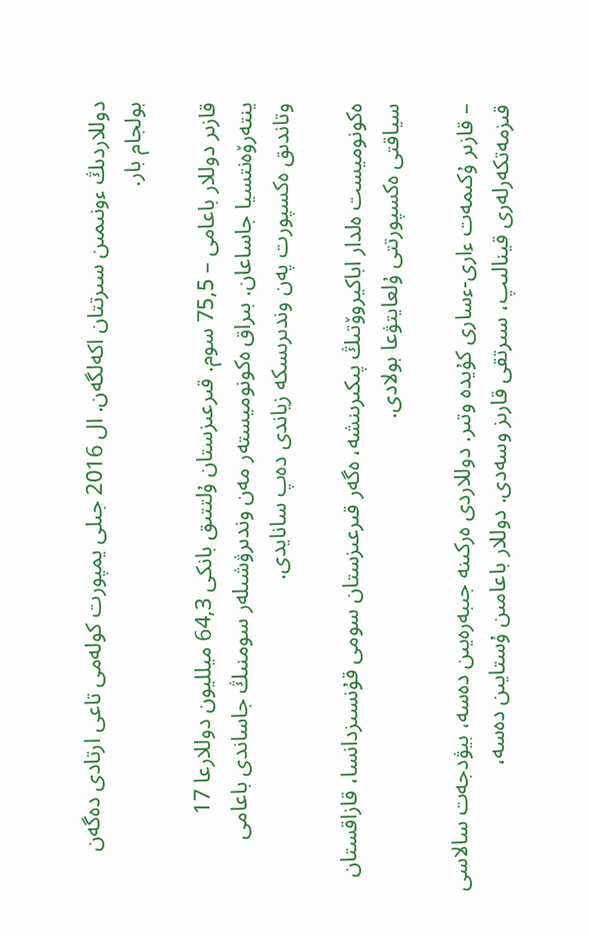دوللاردىڭ ءونىمىن سىرتتان اكەلگەن. ال 2016 جىلى يمپورت كولەمى تاعى ارتادى دەگەن بولجام بار.

قازىر دوللار باعامى – 75,5 سوم. قىرعىزستان ۇلتتىق بانكى 64,3 ميلليون دوللارعا 17 ينتەرۆەنتسيا جاساعان. بىراق ەكونوميستەر مەن وندىرۋشىلەر سومنىڭ جاساندى باعامى وتاندىق ەكسپورت پەن وندىرىسكە زياندى دەپ سانايدى.

ەكونوميست ەلدار اباكيروۆتىڭ پىكىرىنشە، ەگەر قىرعىزستان سومى قۇنسىزدانسا، قازاقستان سياقتى ەكسپورتتى ۇلعايتۋعا بولادى.

– قازىر ۇكىمەت ءارى-ءسارى كۇيدە وتىر. دوللاردى ەركىنە جىبەرەيىن دەسە، بيۋدجەت سالاسى قىزمەتكەرلەرى قينالىپ، سىرتقى قارىز وسەدى. دوللار باعامىن ۇستايىن دەسە،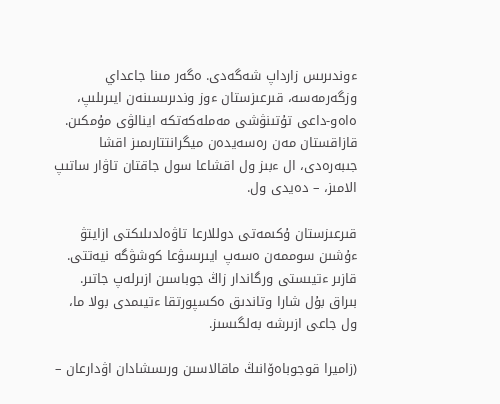ءوندىرىس زارداپ شەگەدى. ەگەر مىنا جاعداي وزگەرمەسە، قىرعىزستان ءوز وندىرىسىنەن ايىرىلىپ، ەاەو-داعى تۇتىنۋشى مەملەكەتكە اينالۋى مۇمكىن. قازاقستان مەن رەسەيدەن ميگرانتتارىمىز اقشا جىبەرەدى، ال ءبىز ول اقشاعا سول جاقتان تاۋار ساتىپ الامىز، – دەيدى ول.

قىرعىزستان ۇكىمەتى دوللارعا تاۋەلدىلىكتى ازايتۋ ءۇشىن سوممەن ەسەپ ايىرىسۋعا كوشۋگە نيەتتى. قازىر ءتيىستى ورگاندار زاڭ جوباسىن ازىرلەپ جاتىر. بىراق بۇل شارا وتاندىق ەكسپورتقا ءتيىمدى بولا ما، ول جاعى ازىرشە بەلگىسىز.

(زاميرا قوجوباەۆانىڭ ماقالاسىن ورىسشادان اۋدارعان –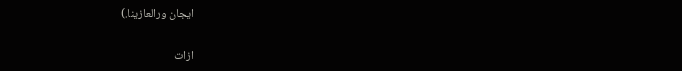ايجان ورالعازينا.)

ازات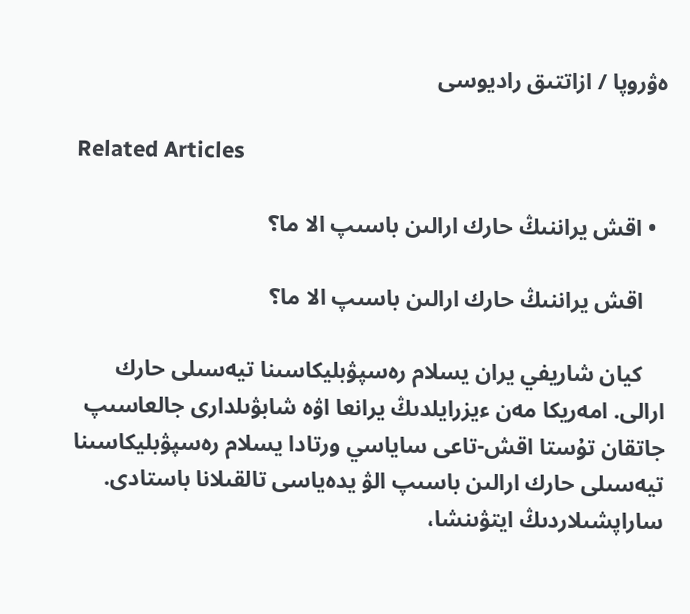ەۋروپا / ازاتتىق راديوسى

Related Articles

  • اقش يراننىڭ حارك ارالىن باسىپ الا ما؟

    اقش يراننىڭ حارك ارالىن باسىپ الا ما؟

    كيان شاريفي يران يسلام رەسپۋبليكاسىنا تيەسىلى حارك ارالى. امەريكا مەن ءيزرايلدىڭ يرانعا اۋە شابۋىلدارى جالعاسىپ جاتقان تۇستا اقش-تاعى ساياسي ورتادا يسلام رەسپۋبليكاسىنا تيەسىلى حارك ارالىن باسىپ الۋ يدەياسى تالقىلانا باستادى. ساراپشىلاردىڭ ايتۋىنشا،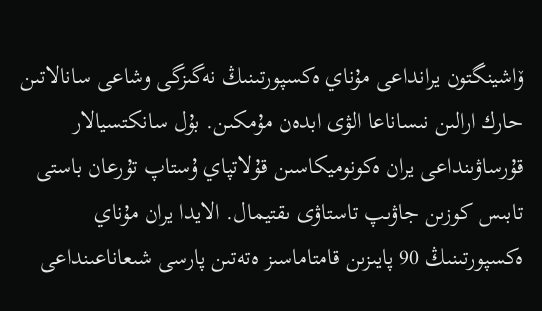ۆاشينگتون يرانداعى مۇناي ەكسپورتىنىڭ نەگىزگى وشاعى سانالاتىن حارك ارالىن نىساناعا الۋى ابدەن مۇمكىن. بۇل سانكتسيالار قۇرساۋىنداعى يران ەكونوميكاسىن قۇلاتپاي ۇستاپ تۇرعان باستى تابىس كوزىن جاۋىپ تاستاۋى ىقتيمال. الايدا يران مۇناي ەكسپورتىنىڭ 90 پايىزىن قامتاماسىز ەتەتىن پارسى شىعاناعىنداعى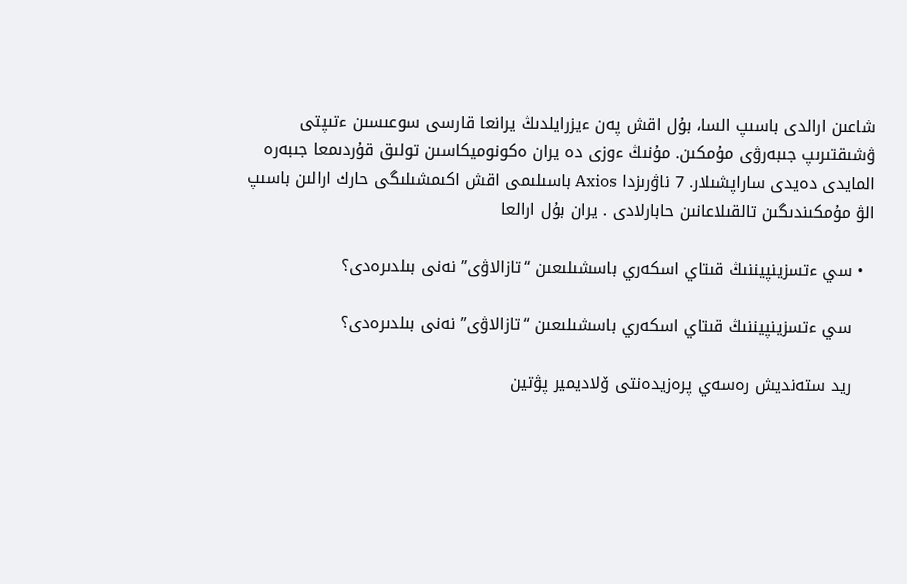شاعىن ارالدى باسىپ السا، بۇل اقش پەن ءيزرايلدىڭ يرانعا قارسى سوعىسىن ءتىپتى ۋشىقتىرىپ جىبەرۋى مۇمكىن. مۇنىڭ ءوزى دە يران ەكونوميكاسىن تولىق قۇردىمعا جىبەرە المايدى دەيدى ساراپشىلار. 7 ناۋرىزدا Axios باسىلىمى اقش اكىمشىلىگى حارك ارالىن باسىپ الۋ مۇمكىندىگىن تالقىلاعانىن حابارلادى . يران بۇل ارالعا

  • سي ءتسزينپيننىڭ قىتاي اسكەري باسشىلىعىن “تازالاۋى” نەنى بىلدىرەدى؟

    سي ءتسزينپيننىڭ قىتاي اسكەري باسشىلىعىن “تازالاۋى” نەنى بىلدىرەدى؟

    ريد ستەنديش رەسەي پرەزيدەنتى ۆلاديمير پۋتين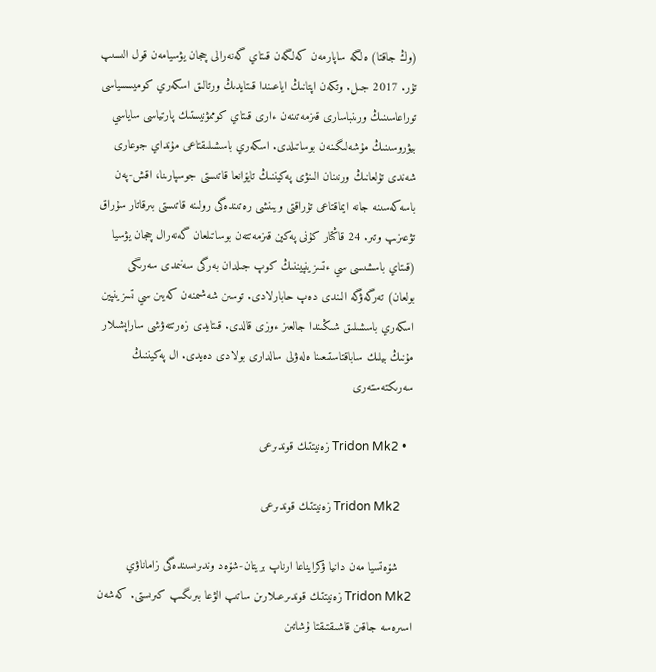(وڭ جاقتا) ەلگە ساپارمەن كەلگەن قىتاي گەنەرالى چجان يۋسيامەن قول الىسىپ تۇر. 2017 جىل. وتكەن اپتانىڭ اياعىندا قىتايدىڭ ورتالىق اسكەري كوميسسياسى توراعاسىنىڭ ورىنباسارى قىزمەتىنەن ءارى قىتاي كوممۋنيستىك پارتياسى ساياسي بيۋروسىنىڭ مۇشەلىگىنەن بوساتىلدى. اسكەري باسشىلىقتاعى مۇنداي جوعارى شەندى تۇلعانىڭ ورنىنان الىنۋى پەكيننىڭ تايۆانعا قاتىستى جوسپارىنا، اقش-پەن باسەكەسىنە جانە ايماقتاعى تۇراقتى ويىنشى رەتىندەگى رولىنە قاتىستى بىرقاتار سۇراق تۋعىزىپ وتىر. 24 قاڭتار كۇنى پەكين قىزمەتتەن بوساتىلعان گەنەرال چجان يۋسيا (قىتاي باسشىسى سي ءتسزينپيننىڭ كوپ جىلدان بەرگى سەنىمدى سەرىگى بولعان) تەرگەۋگە الىندى دەپ حابارلادى. توسىن شەشىمنەن كەيىن سي تسزينپين اسكەري باسشىلىق شىڭىندا جالعىز ءوزى قالدى. قىتايدى زەرتتەۋشى ساراپشىلار مۇنىڭ بيلىك ساباقتاستىعىنا ەلەۋلى سالدارى بولادى دەيدى. ال پەكيننىڭ سەرىكتەستەرى

  • Tridon Mk2 زەنيتتىك قوندىرعى

    Tridon Mk2 زەنيتتىك قوندىرعى

    شۆەتسيا مەن دانيا ۋكرايناعا ارناپ بريتان-شۆەد وندىرىسىندەگى زاماناۋي Tridon Mk2 زەنيتتىك قوندىرعىلارىن ساتىپ الۋعا بىرىگىپ كىرىستى. كەشەن اسىرەسە جاقىن قاشىقتىقتا ۇشاتىن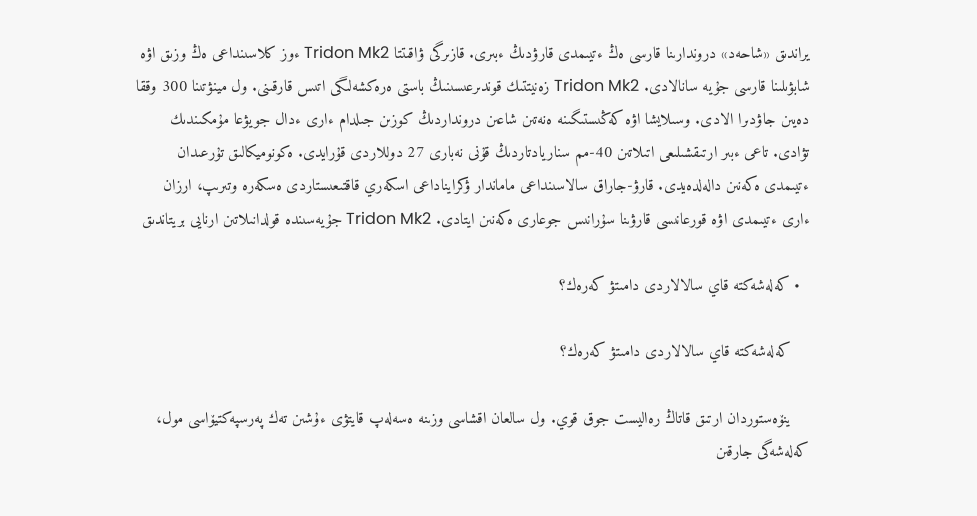يراندىق «شاحەد» دروندارىنا قارسى ەڭ ءتيىمدى قارۋدىڭ ءبىرى. قازىرگى ۋاقىتتا Tridon Mk2 ءوز كلاسىنداعى ەڭ وزىق اۋە شابۋىلىنا قارسى جۇيە سانالادى. Tridon Mk2 زەنيتتىك قوندىرعىسىنىڭ باستى ەرەكشەلىگى اتىس قارقىنى. ول مينۋتىنا 300 وققا دەيىن جاۋدىرا الادى. وسىلايشا اۋە كەڭىستىگىنە ەنەتىن شاعىن درونداردىڭ كوزىن جىلدام ءارى ءدال جويۋعا مۇمكىندىك تۋادى. تاعى ءبىر ارتىقشىلىعى اتىلاتىن 40-مم سناريادتاردىڭ قۇنى نەبارى 27 دوللاردى قۇرايدى. ەكونوميكالىق تۇرعىدان ءتيىمدى ەكەنىن دالەلدەيدى. قارۋ-جاراق سالاسىنداعى ماماندار ۋكرايناداعى اسكەري قاقتىعىستاردى ەسكەرە وتىرىپ، ارزان ءارى ءتيىمدى اۋە قورعانىسى قارۋىنا سۇرانىس جوعارى ەكەنىن ايتادى. Tridon Mk2 جۇيەسىندە قولدانىلاتىن ارنايى بريتاندىق

  • كەلەشەكتە قاي سالالاردى دامىتۋ كەرەك؟

    كەلەشەكتە قاي سالالاردى دامىتۋ كەرەك؟

    ينۆەستوردان ارتىق قاتاڭ رەاليست جوق قوي. ول سالعان اقشاسى وزىنە ەسەلەپ قايتۋى ءۇشىن تەك پەرسپەكتيۆاسى مول، كەلەشەگى جارقىن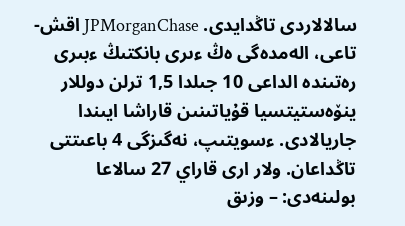سالالاردى تاڭدايدى. JPMorganChase اقش-تاعى، الەمدەگى ەڭ ءىرى بانكتىڭ ءبىرى رەتىندە الداعى 10 جىلدا 1,5 ترلن دوللار ينۆەستيتسيا قۇياتىنىن قاراشا ايىندا جاريالادى. ءسويتىپ، نەگىزگى 4 باعىتتى تاڭداعان. ولار ارى قاراي 27 سالاعا بولىنەدى: – وزىق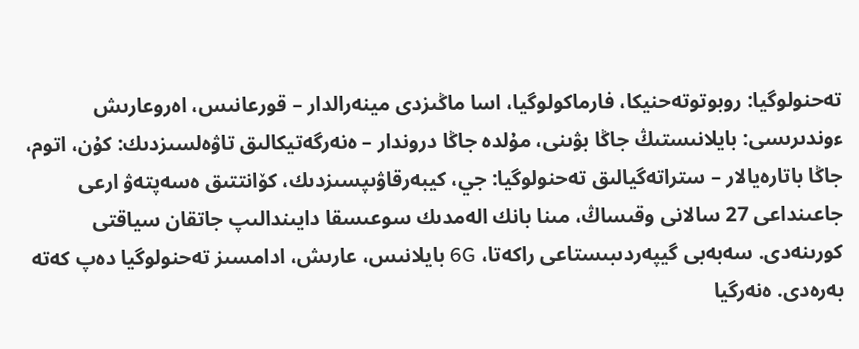تەحنولوگيا: روبوتوتەحنيكا، فارماكولوگيا، اسا ماڭىزدى مينەرالدار – قورعانىس، اەروعارىش ءوندىرىسى: بايلانىستىڭ جاڭا بۋىنى، مۇلدە جاڭا دروندار – ەنەرگەتيكالىق تاۋەلسىزدىك: كۇن، اتوم، جاڭا باتارەيالار – ستراتەگيالىق تەحنولوگيا: جي، كيبەرقاۋىپسىزدىك، كۆانتتىق ەسەپتەۋ ارعى جاعىنداعى 27 سالانى وقىساڭ، مىنا بانك الەمدىك سوعىسقا دايىندالىپ جاتقان سياقتى كورىنەدى. سەبەبى گيپەردىبىستاعى راكەتا، 6G بايلانىس، عارىش، ادامسىز تەحنولوگيا دەپ كەتە بەرەدى. ەنەرگيا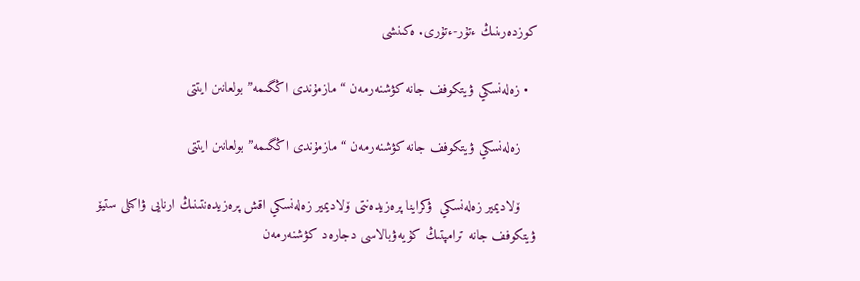كوزدەرىنىڭ ءتۇر-ءتۇرى. ەكىنشى

  • زەلەنسكي ۋيتكوفف جانە كۋشنەرمەن “مازمۇندى اڭگىمە” بولعانىن ايتتى

    زەلەنسكي ۋيتكوفف جانە كۋشنەرمەن “مازمۇندى اڭگىمە” بولعانىن ايتتى

    ۆلاديمير زەلەنسكي  ۋكراينا پرەزيدەنتى ۆلاديمير زەلەنسكي اقش پرەزيدەنتىنىڭ ارنايى ۋاكىلى ستيۆ ۋيتكوفف جانە ترامپتىڭ كۇيەۋبالاسى دجارەد كۋشنەرمەن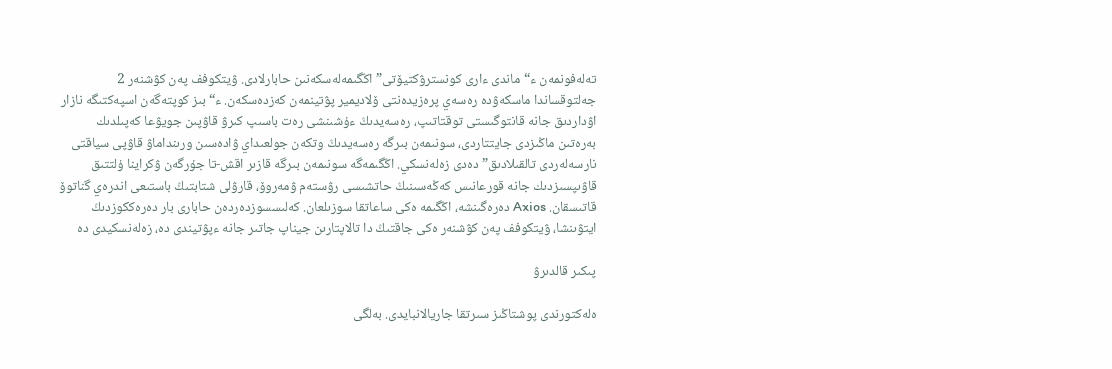تەلەفونمەن ء“ماندى ءارى كونسترۋكتيۆتى” اڭگىمەلەسكەنىن حابارلادى. ۋيتكوفف پەن كۋشنەر 2 جەلتوقساندا ماسكەۋدە رەسەي پرەزيدەنتى ۆلاديمير پۋتينمەن كەزدەسكەن. ء“بىز كوپتەگەن اسپەكتىگە نازار اۋداردىق جانە قانتوگىستى توقتاتىپ، رەسەيدىڭ ءۇشىنشى رەت باسىپ كىرۋ قاۋپىن جويۋعا كەپىلدىك بەرەتىن ماڭىزدى جايتتاردى، سونىمەن بىرگە رەسەيدىڭ وتكەن جولعىداي ۋادەسىن ورىنداماۋ قاۋپى سياقتى نارسەلەردى تالقىلادىق” دەدى زەلەنسكي. اڭگىمەگە سونىمەن بىرگە قازىر اقش-تا جۇرگەن ۋكراينا ۇلتتىق قاۋىپسىزدىك جانە قورعانىس كەڭەسىنىڭ حاتشىسى رۋستەم ۋمەروۆ، قارۋلى شتابتىڭ باستىعى اندرەي گناتوۆ قاتىسقان. Axios دەرەگىنشە، اڭگىمە ەكى ساعاتقا سوزىلعان. كەلىسسوزدەردەن حابارى بار دەرەككوزدىڭ ايتۋىنشا، ۋيتكوفف پەن كۋشنەر ەكى جاقتىڭ دا تالاپتارىن جيناپ جاتىر جانە ءپۋتيندى دە، زەلەنسكيدى دە

پىكىر قالدىرۋ

ەلەكتورندى پوشتاڭىز سىرتقا جاريالانبايدى. بەلگى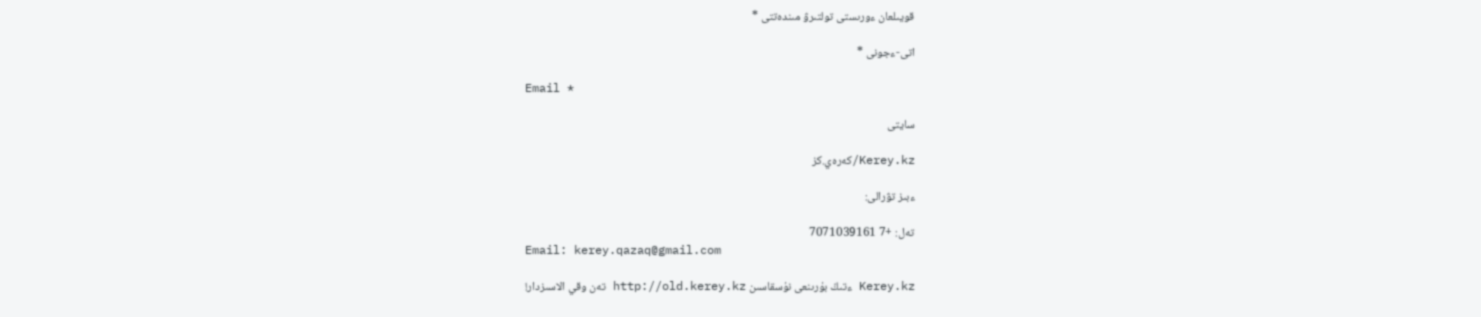قويىلعان ءورىستى تولتىرۋ مىندەتتى *

اتى-ءجونى *

Email *

سايتى

Kerey.kz/كەرەي.كز

ءبىز تۋرالى:

تەل: +7 7071039161
Email: kerey.qazaq@gmail.com

Kerey.kz ءتىڭ بۇرىنعى نۇسقاسىن http://old.kerey.kz تەن وقي الاسىزدار!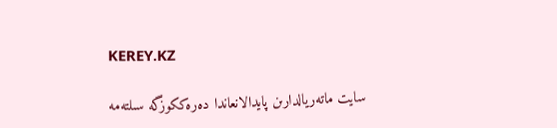KEREY.KZ

سايت ماتەريالدارىن پايدالانعاندا دەرەككوزگە سىلتەمە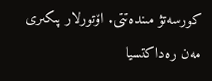كورسەتۋ مىندەتتى. اۆتورلار پىكىرى مەن رەداكتسيا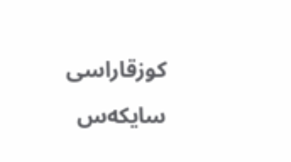كوزقاراسى سايكەس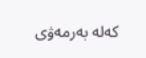كەلە بەرمەۋى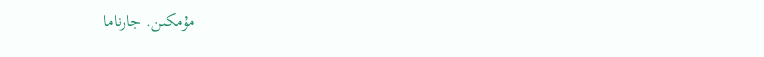مۇمكىن. جارناما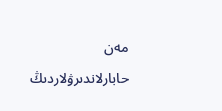مەن حابارلاندىرۋلاردىڭ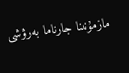مازمۇنىنا جارناما بەرۋشى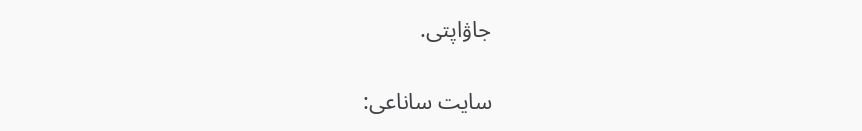جاۋاپتى.

سايت ساناعى: